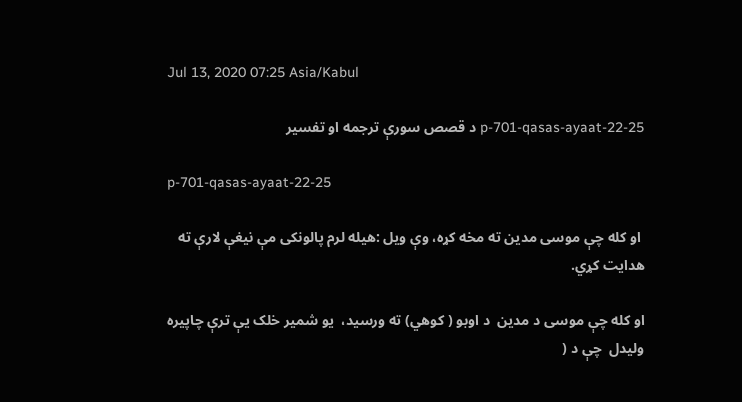Jul 13, 2020 07:25 Asia/Kabul

p-701-qasas-ayaat-22-25 د قصص سورې ترجمه او تفسیر

p-701-qasas-ayaat-22-25

 او کله چې موسی مدین ته مخه کړه، وې ویل :هیله لرم پالونکی مې نیغې لارې ته هدایت کړي.

او کله چې موسی د مدین  د اوبو ( کوهي) ته ورسید،  یو شمیر خلک یې ترې چاپیره ولیدل  چې د (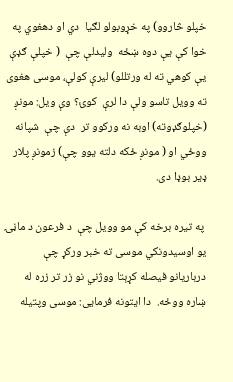خپلو څاروو) په خړوبولو لګیا  دي او دهغوي په خوا کې یې دوه ښځه  ولیدلې چې  ( خپلې ګډې يې کوهي ته له ورتللو) لیرې کولې، موسی هغوی ته وویل تاسو ولې دا لرې  کوئ؟ وې ویل: مونږ  (خپلوګډوته) اوبه نه ورکوو تر  دې چې  شپانه ووځي او ( مونږ ځکه دلته یوو چې) زمونږ پلار ډیر بوډا دی.

 په تیره برخه کې مو وویل چې  د فرعون د ماڼۍ یو اوسیدونکي موسی ته خبر ورکړ چې  درباریانو فیصله کړېتا ووژني نو زر تر زره له ښاره ووځه.  دا ایتونه فرمایی: موسی وپتیله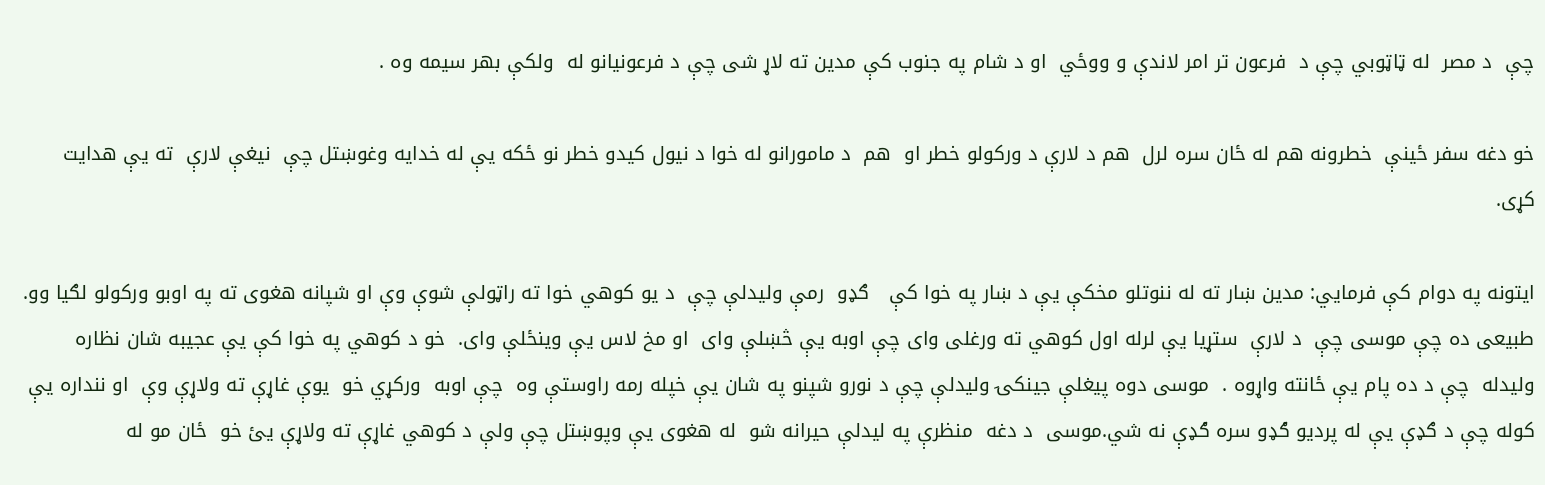چې  د مصر  له ټاټوبي چې د  فرعون تر امر لاندې و ووځي  او د شام په جنوب کې مدین ته لاړ شی چې د فرعونیانو له  ولکې بهر سیمه وه .

خو دغه سفر ځینې  خطرونه هم له ځان سره لرل  هم د لارې د ورکولو خطر او  هم  د مامورانو له خوا د نیول کیدو خطر نو ځکه یې له خدایه وغوښتل چې  نیغې لارې  ته یې هدایت کړی.

ایتونه په دوام کې فرمایي: مدین ښار ته له ننوتلو مخکې یې د ښار په خوا کې   ګډو  رمې ولیدلې چې  د یو کوهي خوا ته راټولې شوې وې او شپانه هغوی ته په اوبو ورکولو لګیا وو. طبیعی ده چې موسی چې  د لارې  ستړیا یې لرله اول کوهي ته ورغلی وای چې اوبه یې څښلې وای  او مخ لاس یې وینځلې وای.  خو د کوهي په خوا کې یې عجیبه شان نظاره ولیدله  چې د ده پام یې ځانته واړوه .  موسی دوه پیغلې جینکۍ ولیدلې چې د نورو شپنو په شان یې خپله رمه راوستې وه  چې اوبه  ورکړي خو  یوې غاړې ته ولاړې وې  او ننداره یې کوله چې د ګډې یې له پردیو ګډو سره ګډې نه شي.موسی  د دغه  منظرې په لیدلې حیرانه شو  له هغوی یې وپوښتل چې ولې د کوهي غاړې ته ولاړې یئ خو  ځان مو له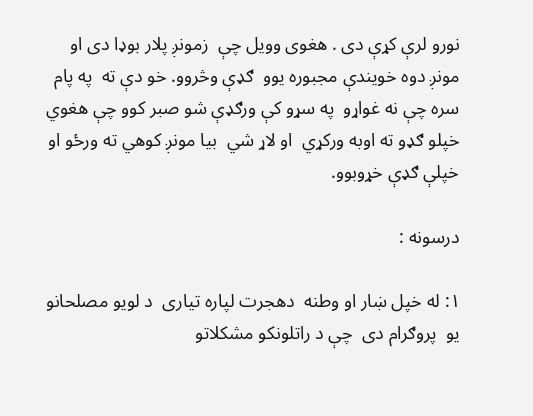نورو لرې کړې دی . هغوی وویل چې  زمونږ پلار بوډا دی او  مونږ دوه خویندې مجبوره یوو  ګډې وڅروو. خو دې ته  په پام سره چې نه غواړو  په سړو کې ورګډې شو صبر کوو چې هغوي خپلو ګډو ته اوبه ورکړي  او لاړ شي  بیا مونږ کوهي ته ورځو او خپلې ګډې خړوبوو.

درسونه :

۱: له خپل ښار او وطنه  دهجرت لپاره تیاری  د لویو مصلحانو یو  پروګرام دی  چې د راتلونکو مشکلاتو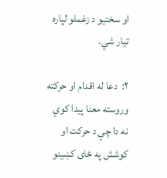او سختیو د زغملو لپاره تیار شي.

۲:  دعا له اقدام او حرکته وروسته معنا پیدا کوي  نه دا چې د حرکت او کوشش په ځای کښینو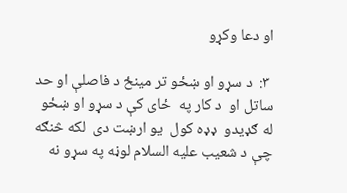او دعا وکړو

 ۳:  د سړو او ښځو تر مینځ د فاصلې او حد ساتل او  د کار په  ځای کې د سړو او ښځو  له ګډیدو  ډډه کول  یو ارښت دی  لکه څنګه چې د شعیب علیه السلام لوڼه په سړو نه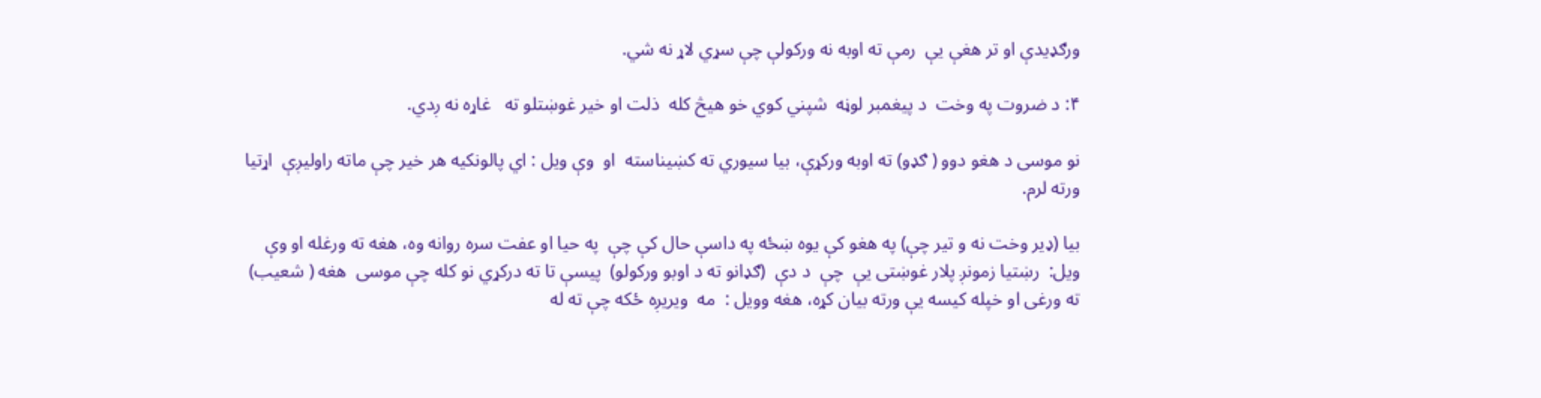ورګډیدې او تر هغې یې  رمې ته اوبه نه ورکولې چې سړي لاړ نه شي.

۴: د ضروت په وخت  د پیغمبر لوڼه  شپني کوي خو هیڅ کله  ذلت او خیر غوښتلو ته   غاړه نه ږدي.

نو موسی د هغو دوو ( ګډو) ته اوبه ورکړې، بیا سیوري ته کښیناسته  او  وې ویل : اي پالونکیه هر خیر چې ماته راولیږې  اړتیا ورته لرم.

بیا (ډیر وخت نه و تیر چې) په هغو کې یوه ښځه په داسې حال کې چې  په حیا او عفت سره روانه وه، هغه ته ورغله او وې ویل:  رښتیا زمونږ پلار غوښتی یې  چې  د دې  (ګډانو ته د اوبو ورکولو)  پیسې تا ته درکړي نو کله چې موسی  هغه ( شعیب) ته ورغی او خپله کیسه یې ورته بیان کړه، هغه وویل :  مه  ویریږه ځکه چې ته له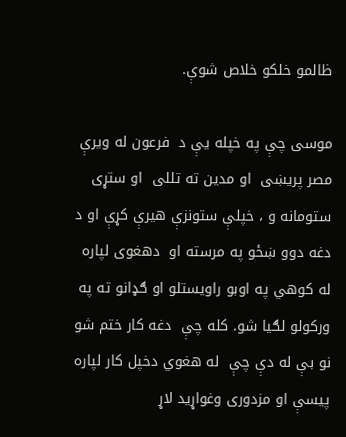ظالمو خلکو خلاص شوې.

موسی چې په خپله یې د  فرعون له ویرې مصر پریښی  او مدین ته تللی  او ستړی ستومانه و ، خپلې ستونزې هیرې کړې او د دغه دوو ښځو په مرسته او  دهغوی لپاره له کوهي په اوبو راویستلو او ګډانو ته په ورکولو لګیا شو. کله چې  دغه کار ختم شو نو بې له دې چې  له هغوي دخپل کار لپاره پیسې او مزدوری وغواړيد لاړ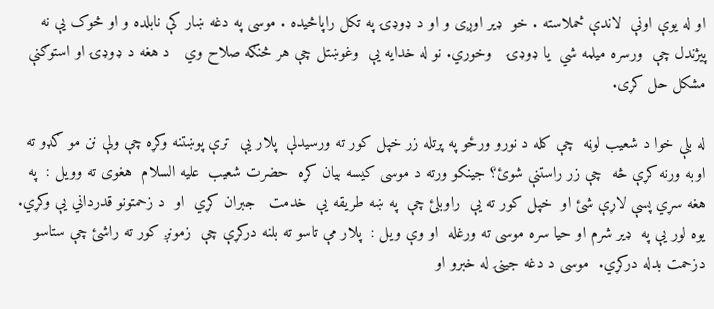او له یوې اونې  لاندې څملاسته . خو  ډیر اوږی و او د ډوډۍ په تکل راپاڅیده . موسی په دغه ښار کې نابلده و او څوک یې نه پیژندل چې  ورسره میلمه شي  یا ډوډۍ   وخوري. نو له خدایه یې  وغوښتل چې هر څنګه صلاح وي   د هغه د ډوډۍ او استوګنې مشکل حل کړی.

له بلې خوا د شعیب لوڼه  چې کله د نورو ورځو په پرتله زر خپل کور ته ورسیدلې  پلار یې  ترې پوښتنه وکړه چې ولې نن مو ګډو ته اوبه ورنه کړې څه  چې زر راستنې شوئ؟ جینکو ورته د موسی کیسه بیان کړه  حضرت شعیب  علیه السلام  هغوی ته وویل :  په هغه سړي پسې لاړې شئ او  خپل کور ته یې  راوبلئ چې  په ښه طریقه یې  خدمت   جبران کړي  او  د زحمتونو قدرداني یې وکړي.  یوه لور یې په  ډیر شرم او حیا سره موسی ته ورغله  او وې ویل :  پلار مې تاسو ته بلنه درکړې چې  زمونږ کور ته راشئ چې ستاسو  دزحمت بدله درکړي.  موسی د دغه جینۍ له خبرو او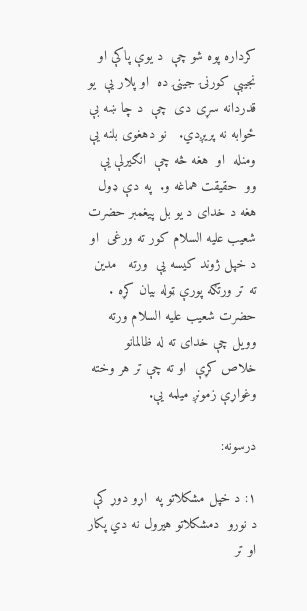کرداره پوه شو چې  د یوې پاکې او نجیبې کورنۍ جینۍ ده  او پلار یې  یو قدردانه سړی دی  چې  د چا ښه بې ځوابه نه پریږدي.   نو دهغوی بلنه یې ومنله  او  هغه څه چې  انګیرلې یې وو  حقیقت هماغه و.  په دې ډول هغه د خدای د یو بل پیغمبر حضرت شعیب علیه السلام کور ته ورغی  او د خپل ژوند کیسه یې  ورته   مدین ته تر ورتګه پورې ټوله بیان کړه . حضرت شعیب علیه السلام ورته وویل چې خدای ته له ظالمانو خلاص کړې  او ته چې تر هر وخته وغواړې زمونږ میلمه یې.

درسونه:

۱: د خپل مشکلاتو په  اړو دوړ کې د نورو  دمشکلاتو هیرول نه دي پکار او تر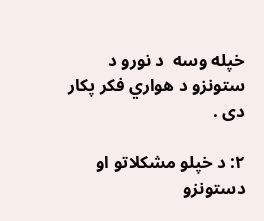خپله وسه  د نورو د ستونزو د هواري فکر پکار دی .

۲: د خپلو مشکلاتو او دستونزو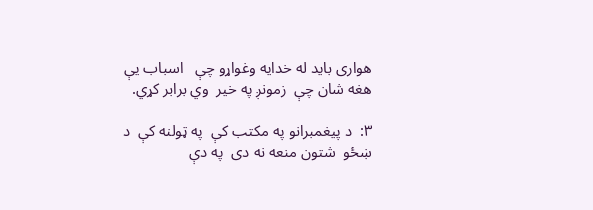هواری باید له خدایه وغواړو چې   اسباب یې هغه شان چې  زمونږ په خیر  وي برابر کړي.

۳:  د پیغمبرانو په مکتب کې  په ټولنه کې  د ښځو  شتون منعه نه دی  په دې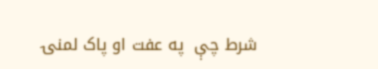شرط چې  په عفت او پاک لمنۍ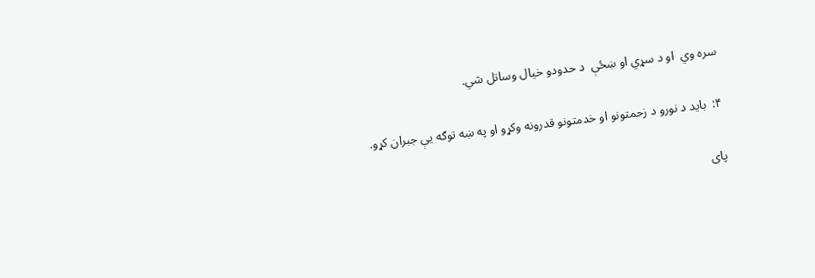سره وي  او د سړي او ښځې  د حدودو خیال وساتل شي.

۴:  باید د نورو د زحمتونو او خدمتونو قدرونه وکړو او په ښه توګه یې جبران کړو.

پای